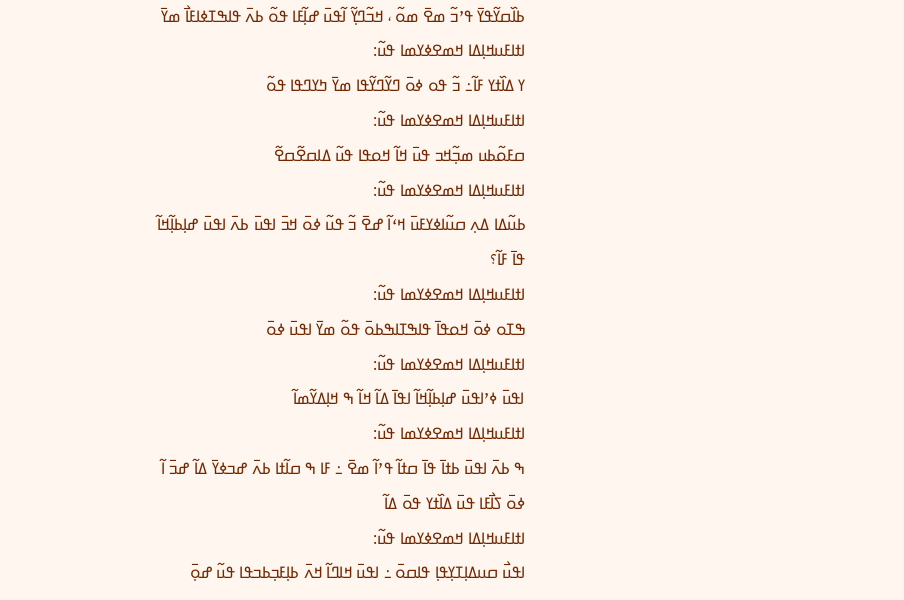ߕߊ߰ߛߌ߬ߟߌ߫ ߟߴߏ߬ ߘߐ߫ ߘߋ߬ ، ߞߏ߬ߣߌ߲߬ ߊ߬ߟߎ߫ ߝߊ߲߬ߓߊ ߟߋ߬ ߕߍ߫ ߟߊߒߠߦߊߓߊ߯ ߘߌ߫
ߊߙߊߓߎߞߊ߲ߡߊ ߞߘߐߦߌߘߊ ߟߎ߬:
ߌ ߡߊ߰ߙߌ ߓߊ߬߸ ߏ߬ ߟߋ ߦߋ߫ ߣߌ߬ߣߌ߬ߟߊ ߘߌ߫ ߤߌߣߟߊ ߟߋ߬
ߊߙߊߓߎߞߊ߲ߡߊ ߞߘߐߦߌߘߊ ߟߎ߬:
ߛߓߋ߬ߕߎ ߘߏ߲߬ߞߏ ߟߎ߫ ߞߊ߬ ߞߋߟߊ ߟߎ߬ ߡߊߛߐ߬ߛߐ߬
ߊߙߊߓߎߞߊ߲ߡߊ ߞߘߐߦߌߘߊ ߟߎ߬:
ߕߎ߬ߡߊ ߡߍ߲ ߛߎ߬ߊߦߌߓߎ߫ ߞߵߊ߬ ߝߐ߫ ߏ߬ ߟߎ߬ ߦߋ߫ ߞߏ߫ ߊߟߎ߫ ߕߍ߫ ߊߟߎ߫ ߝߊ߲ߕߊ߲߬ߞߊ߬ ߟߊ߫ ߓߊ߬؟
ߊߙߊߓߎߞߊ߲ߡߊ ߞߘߐߦߌߘߊ ߟߎ߬:
ߒߠߋ ߦߋ߫ ߞߋߟߊ߫ ߟߊߒߠߊߒߕߋ߫ ߟߋ߬ ߘߌ߫ ߊߟߎ߫ ߦߋ߫
ߊߙߊߓߎߞߊ߲ߡߊ ߞߘߐߦߌߘߊ ߟߎ߬:
ߊߟߎ߫ ߦߴߊߟߎ߫ ߝߊ߲ߕߊ߲߬ߞߊ߬ ߊߟߊ߫ ߡߊ߬ ߞߊ߬ ߒ ߞߊ߲ߡߌ߬ߘߊ߬
ߊߙߊߓߎߞߊ߲ߡߊ ߞߘߐߦߌߘߊ ߟߎ߬:
ߒ ߕߍ߫ ߊߟߎ߫ ߕߙߊ߫ ߟߊ߫ ߛߙߊ߬ ߟߴߊ߬ ߘߐ߫ ߸ ߓߊ ߒ ߛߊ߬ߙߊ ߕߍ߫ ߝߏߦߌ߫ ߡߊ߬ ߝߏ߫ ߊ߬ ߦߋ߫ ߖߊ߯ߓߊ ߟߎ߫ ߡߊ߰ߙߌ ߟߋ߫ ߡߊ߬
ߊߙߊߓߎߞߊ߲ߡߊ ߞߘߐߦߌߘߊ ߟߎ߬:
ߊߟߎ߯ ߛߎߡߊ߲ߠߌ߲ߟߊ߲ ߟߊߛߋ߫ ߸ ߊߟߎ߫ ߞߊߣߊ߬ ߞߍ߫ ߕߊ߲ߓߏ߲ߕߏߟߊ ߟߎ߬ ߝߋ߲߫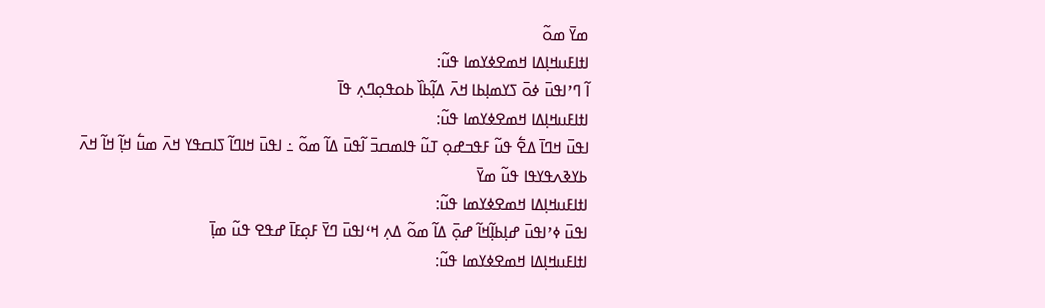ߘߌ߫ ߘߋ߬
ߊߙߊߓߎߞߊ߲ߡߊ ߞߘߐߦߌߘߊ ߟߎ߬:
ߊ߬ ߣߴߊߟߎ߫ ߦߋ߫ ߖߌߘߊ߲ߕߊ ߞߍ߫ ߡߊ߲߬ߕߊ߰ ߕߋߟߋ߲ߣߍ߲ ߟߊ߫
ߊߙߊߓߎߞߊ߲ߡߊ ߞߘߐߦߌߘߊ ߟߎ߬:
ߊߟߎ߫ ߞߣߊ߫ ߡߐ߱ ߟߎ߬ ߓߟߏߝߋ߲ ߠߎ߬ ߟߊߘߛߏ߫ ߊ߬ߟߎ߫ ߡߊ߬ ߘߋ߬ ߸ ߊߟߎ߫ ߞߊߣߊ߬ ߖߊߛߟߌ ߞߍ߫ ߘߎ߱ ߞߊ߲߬ ߞߊ߬ ߞߍ߫ ߕߌߢߍߟߌߟߊ ߟߎ߬ ߘߌ߫
ߊߙߊߓߎߞߊ߲ߡߊ ߞߘߐߦߌߘߊ ߟߎ߬:
ߊߟߎ߫ ߦߴߊߟߎ߫ ߝߊ߲ߕߊ߲߬ߞߊ߬ ߝߋ߲߫ ߡߊ߬ ߘߋ߬ ߡߍ߲ ߞߵߊߟߎ߫ ߣߌ߫ ߓߋ߲ߓߊ߫ ߝߟߐ ߟߎ߬ ߘߊ߲߫
ߊߙߊߓߎߞߊ߲ߡߊ ߞߘߐߦߌߘߊ ߟߎ߬: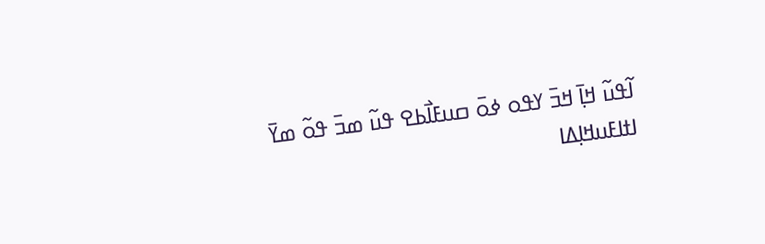ߊ߬ߟߎ߬ ߞߊ߲߫ ߞߏ߫ ߌߟߋ ߦߋ߫ ߛߎߓߊ߯ߕߐ ߟߎ߬ ߘߏ߫ ߟߋ߬ ߘߌ߫
ߊߙߊߓߎߞߊ߲ߡߊ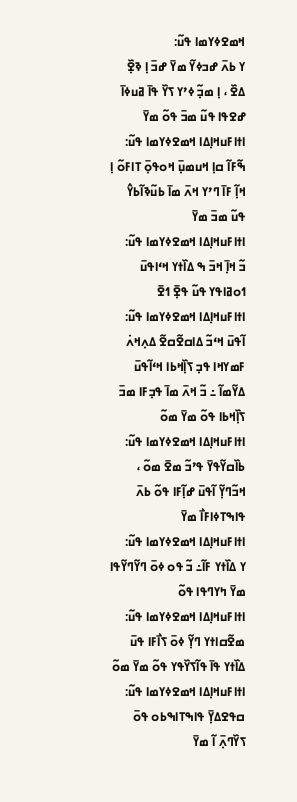ߞߘߐߦߌߘߊ ߟߎ߬:
ߌ ߕߍ߫ ߝߏߦߌ߬ ߘߌ߫ ߝߏ߫ ߊ߲ ߢߐ߲߰ ߡߐ߰ ، ߊ߲ ߘߏ߲߬ ߦߴߌ ߖߌ߰ ߟߊ߫ ߥߎߦߊ߫ ߝߐߟߊ ߟߎ߬ ߘߏ߫ ߟߋ߬ ߘߌ߫
ߊߙߊߓߎߞߊ߲ߡߊ ߞߘߐߦߌߘߊ ߟߎ߬:
ߒ߬ߓߊ߬ ߛߊ߲ ߞߎߘߎ߲߫ ߞߋߟߋ߲߫ ߠߊߓߋ߬ ߊ߲ ߞߊ߲߬ ߓߊ߫ ߣߴߌ ߞߍ߫ ߘߊ߫ ߕߎ߬ߢߊ߬ߕߌ߮ ߟߎ߬ ߘߏ߫ ߘߌ߫
ߊߙߊߓߎߞߊ߲ߡߊ ߞߘߐߦߌߘߊ ߟߎ߬:
ߏ߬ ߞߊ߲߫ ߞߏ߫ ߒ ߡߊ߰ߙߌ ߞߵߊߟߎ߫ ߗߋߥߊߟߌ ߟߎ߬ ߟߐ߲߫ ߗߐ߫
ߊߙߊߓߎߞߊ߲ߡߊ ߞߘߐߦߌߘߊ ߟߎ߬:
ߊ߬ߟߎ߫ ߞߵߏ߬ ߡߊߛߐ߬ߛߐ߬ ߡߍ߲ߞߍ߭ ߓߘߌߞߊ ߟߏ߲ ߖߊ߲߰ߞߕߊ ߞߵߊ߬ߟߎ߫ ߡߌ߬ߘߊ߬ ߸ ߏ߬ ߞߍ߫ ߘߊ߫ ߟߏ߲ߓߊ ߘߏ߫ ߖߊ߲߰ߞߕߊ ߟߋ߬ ߘߌ߫ ߘߋ߬
ߊߙߊߓߎߞߊ߲ߡߊ ߞߘߐߦߌߘߊ ߟߎ߬:
ߕߊ߰ߛߌ߬ߟߌ߫ ߟߴߏ߬ ߘߐ߫ ߘߋ߬ ، ߞߏ߬ߣߌ߲߬ ߊ߬ߟߎ߫ ߝߊ߲߬ߓߊ ߟߋ߬ ߕߍ߫ ߟߊߒߠߦߊߓߊ߯ ߘߌ߫
ߊߙߊߓߎߞߊ߲ߡߊ ߞߘߐߦߌߘߊ ߟߎ߬:
ߌ ߡߊ߰ߙߌ ߓߊ߬߸ ߏ߬ ߟߋ ߦߋ߫ ߣߌ߬ߣߌ߬ߟߊ ߘߌ߫ ߤߌߣߟߊ ߟߋ߬
ߊߙߊߓߎߞߊ߲ߡߊ ߞߘߐߦߌߘߊ ߟߎ߬:
ߘߐ߬ߛߊߙߌ ߣߌ߲߬ ߦߋ߫ ߖߊ߯ߓߊ ߟߎ߫ ߡߊ߰ߙߌ ߟߊ߫ ߟߊ߬ߖߌ߰ߟߌ ߟߋ߬ ߘߌ߫ ߘߋ߬
ߊߙߊߓߎߞߊ߲ߡߊ ߞߘߐߦߌߘߊ ߟߎ߬:
ߛߟߐߡߌ߲߫ ߟߊߒߠߊߒߕߋ ߟߋ߫ ߖߌ߰ߣߍ߲߫ ߊ߬ ߘߌ߫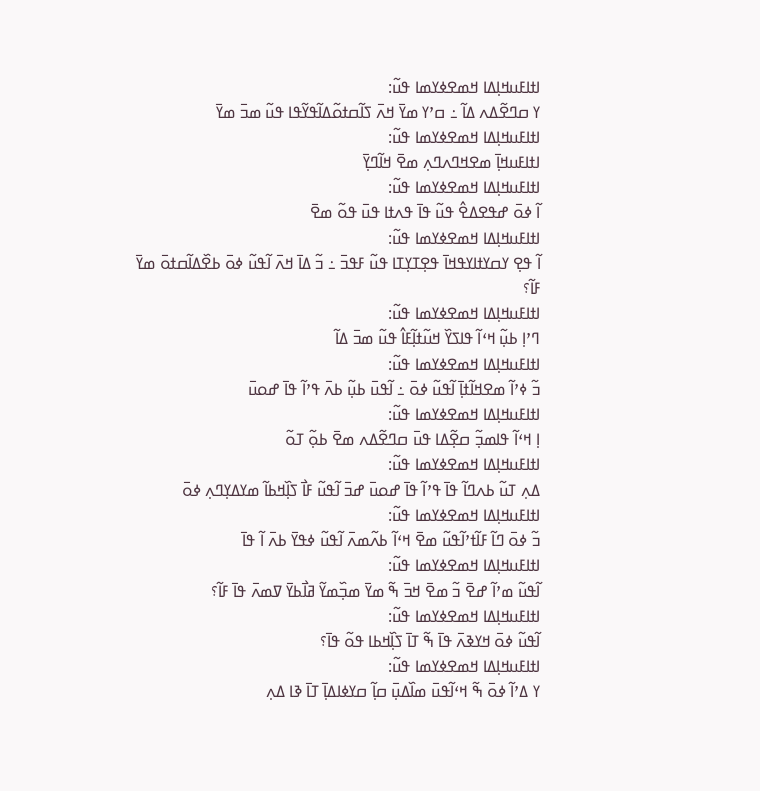ߊߙߊߓߎߞߊ߲ߡߊ ߞߘߐߦߌߘߊ ߟߎ߬:
ߌ ߛߣߐ߬ߡߍ ߡߊ߬ ߸ ߛߴߌ ߘߌ߫ ߞߍ߫ ߖߊ߬ߛߙߋ߬ߡߊ߬ߟߌ߬ߟߊ ߟߎ߬ ߘߏ߫ ߘߌ߫
ߊߙߊߓߎߞߊ߲ߡߊ ߞߘߐߦߌߘߊ ߟߎ߬:
ߊߙߊߓߎߞߊ߲߫ ߘߐߞߣߍߣߍ߲ ߘߐ߫ ߞߊ߬ߣߌ߲߫
ߊߙߊߓߎߞߊ߲ߡߊ ߞߘߐߦߌߘߊ ߟߎ߬:
ߊ߬ ߦߋ߫ ߝߟߐߡߐ߮ ߟߎ߬ ߟߊ߫ ߟߍߙߊ ߟߎ߫ ߟߋ߬ ߘߐ߫
ߊߙߊߓߎߞߊ߲ߡߊ ߞߘߐߦߌߘߊ ߟߎ߬:
ߊ߬ ߟߐ߲ ߌߛߌߙߊߌߟߞߊ߫ ߟߐ߲ߠߌ߲ߠߊ ߟߎ߬ ߓߟߏ߫ ߸ ߏ߬ ߡߊ߫ ߞߍ߫ ߊ߬ߟߎ߬ ߦߋ߫ ߕߐ߰ߡߊ߬ߛߙߋ߫ ߘߌ߫ ߓߊ߬؟
ߊߙߊߓߎߞߊ߲ߡߊ ߞߘߐߦߌߘߊ ߟߎ߬:
ߣߴߊ߲ ߕߎ߲߬ ߞߵߊ߬ ߟߊߖߌ߰ ߞߎ߬ߙߊ߲߬ߓߊ߮ ߟߎ߬ ߘߏ߫ ߡߊ߬
ߊߙߊߓߎߞߊ߲ߡߊ ߞߘߐߦߌߘߊ ߟߎ߬:
ߏ߬ ߦߴߊ߬ ߘߐߞߊ߬ߙߊ߲߫ ߊ߬ߟߎ߬ ߦߋ߫ ߸ ߊ߬ߟߎ߫ ߕߎ߲߬ ߕߍ߫ ߟߴߊ߬ ߟߊ߫ ߝߋߎ߫
ߊߙߊߓߎߞߊ߲ߡߊ ߞߘߐߦߌߘߊ ߟߎ߬:
ߊ߲ ߞߵߊ߬ ߟߊߘߏ߲߬ ߛߐ߲߬ߡߊ ߟߎ߫ ߛߣߐ߬ߡߍ ߘߐ߫ ߕߋ߲߬ ߠߋ߬
ߊߙߊߓߎߞߊ߲ߡߊ ߞߘߐߦߌߘߊ ߟߎ߬:
ߡߍ߲ ߠߎ߬ ߕߍߣߊ߬ ߟߊ߫ ߟߴߊ߬ ߟߊ߫ ߝߋߎ߫ ߝߏ߫ ߊ߬ߟߎ߬ ߓߊ߯ ߖߊ߲߰ߞߕߊ߬ ߘߌߡߌ߲ߣߍ߲ ߦߋ߫
ߊߙߊߓߎߞߊ߲ߡߊ ߞߘߐߦߌߘߊ ߟߎ߬:
ߏ߬ ߦߋ߫ ߣߊ߬ ߓߊ߬ߙߴߊ߬ߟߎ߬ ߘߐ߫ ߞߵߊ߬ ߕߍ߬ߘߍ߫ ߊ߬ߟߎ߬ ߦߟߌ߫ ߕߍ߫ ߊ߬ ߟߊ߫
ߊߙߊߓߎߞߊ߲ߡߊ ߞߘߐߦߌߘߊ ߟߎ߬:
ߊ߬ߟߎ߬ ߘߴߊ߬ ߝߐ߫ ߏ߬ ߘߐ߫ ߞߏ߫ ߒ߬ ߘߌ߫ ߘߏ߲߰ߘߌ߬ ߥߊ߯ߕߌ߫ ߜߘߍ߫ ߟߊ߫ ߓߊ߬؟
ߊߙߊߓߎߞߊ߲ߡߊ ߞߘߐߦߌߘߊ ߟߎ߬:
ߊ߬ߟߎ߬ ߦߋ߫ ߞߌߢߍ߫ ߟߊ߫ ߒ߬ ߠߊ߫ ߖߊ߲߰ߞߕߊ ߟߋ߬ ߟߊ߫؟
ߊߙߊߓߎߞߊ߲ߡߊ ߞߘߐߦߌߘߊ ߟߎ߬:
ߌ ߡߴߊ߬ ߦߋ߫ ߒ߬ ߞߵߊ߬ߟߎ߫ ߘߊ߰ߡߎ߲߫ ߛߊ߲߬ ߛߌߦߊߡߊ߲߫ ߠߊ߫ ߢߊ ߡߍ߲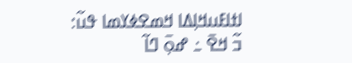ߊߙߊߓߎߞߊ߲ߡߊ ߞߘߐߦߌߘߊ ߟߎ߬:
ߏ߬ ߞߐ߫ ߸ ߝߋ߲߫ ߣߊ߬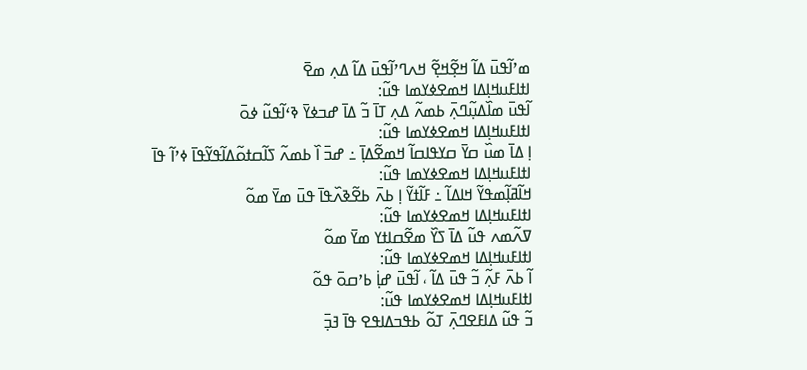ߘߴߊ߬ߟߎ߫ ߡߊ߬ ߞߐ߲߬ߞߐ߲߬ ߞߍߣߴߊ߬ߟߎ߫ ߡߊ߬ ߡߍ߲ ߘߐ߫
ߊߙߊߓߎߞߊ߲ߡߊ ߞߘߐߦߌߘߊ ߟߎ߬:
ߊ߬ߟߎ߫ ߘߊ߰ߡߎ߲߬ߣߍ߲߫ ߕߘߍ߬ ߡߍ߲ ߠߊ߫ ߏ߬ ߡߊ߫ ߝߏߦߌ߫ ߢߵߊ߬ߟߎ߬ ߦߋ߫
ߊߙߊߓߎߞߊ߲ߡߊ ߞߘߐߦߌߘߊ ߟߎ߬:
ߊ߲ ߡߊ߫ ߘߎ߰ ߛߌ߫ ߛߌߟߊߛߊ߬ ߞߘߐ߬ߡߊ߲߫ ߸ ߝߏ߫ ߊ߰ ߕߘߍ߬ ߖߊ߬ߛߙߋ߬ߡߊ߬ߟߌ߬ߟߊ߫ ߦߴߊ߬ ߟߊ߫
ߊߙߊߓߎߞߊ߲ߡߊ ߞߘߐߦߌߘߊ ߟߎ߬:
ߞߊ߬ߥߊ߲߬ߘߟߌ߬ ߞߊߡߊ߬ ߸ ߓߊ߬ߙߌ߬ ߊ߲ ߕߍ߫ ߕߐ߬ߢߍ߰ߟߊ߫ ߟߎ߫ ߘߌ߫ ߘߋ߬
ߊߙߊߓߎߞߊ߲ߡߊ ߞߘߐߦߌߘߊ ߟߎ߬:
ߜߍ߬ߘߍ ߟߎ߬ ߡߊ߫ ߖߌ߰ ߘߐ߬ߛߊߙߌ ߘߌ߫ ߘߋ߬
ߊߙߊߓߎߞߊ߲ߡߊ ߞߘߐߦߌߘߊ ߟߎ߬:
ߊ߬ ߕߍ߫ ߓߍ߲߬ ߏ߬ ߟߎ߫ ߡߊ߬ ، ߊ߬ߟߎ߫ ߝߊ߲߭ ߕߴߛߋ߫ ߟߋ߬
ߊߙߊߓߎߞߊ߲ߡߊ ߞߘߐߦߌߘߊ ߟߎ߬:
ߏ߬ ߟߎ߬ ߡߊߓߐߣߍ߲߫ ߠߋ߬ ߕߟߏߡߊߟߐ ߟߊ߫ ߔߏ߲߫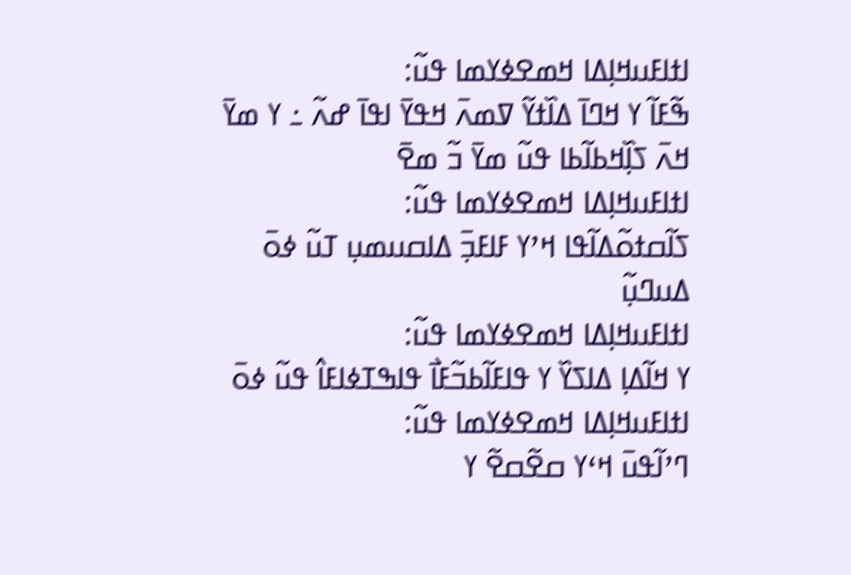ߊߙߊߓߎߞߊ߲ߡߊ ߞߘߐߦߌߘߊ ߟߎ߬:
ߒ߬ߓߊ߬ ߌ ߞߣߊ߫ ߡߊ߰ߙߌ߬ ߜߘߍ߫ ߞߟߌ߫ ߊߟߊ߫ ߝߍ߬ ߸ ߌ ߘߌ߫ ߞߍ߫ ߖߊ߲߰ߞߕߊ߬ߕߊ ߟߎ߬ ߘߌ߫ ߏ߬ ߘߐ߫
ߊߙߊߓߎߞߊ߲ߡߊ ߞߘߐߦߌߘߊ ߟߎ߬:
ߖߊ߬ߛߙߋ߬ߡߊ߬ߟߊ ߞߴߌ ߓߊߓߏ߲߫ ߡߊߛߎߘߎ߲ ߠߎ߬ ߦߋ߫ ߡߎߣߎ߲߬
ߊߙߊߓߎߞߊ߲ߡߊ ߞߘߐߦߌߘߊ ߟߎ߬:
ߌ ߞߊ߬ߡߊ߲ ߡߊߖߌ߰ ߌ ߟߊߓߊ߬ߕߏ߬ߓߊ߯ ߟߊߒߠߦߊߓߊ߮ ߟߎ߬ ߦߋ߫
ߊߙߊߓߎߞߊ߲ߡߊ ߞߘߐߦߌߘߊ ߟߎ߬:
ߣߴߊ߬ߟߎ߫ ߞߵߌ ߛߐ߬ߛߐ߬ ߌ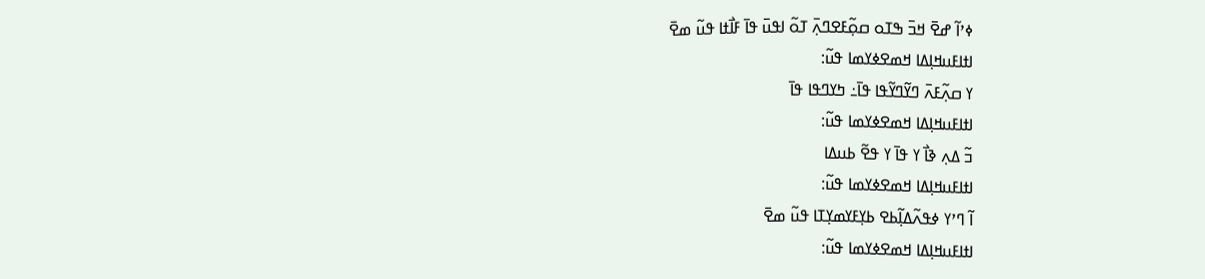ߦߴߊ߬ ߝߐ߫ ߞߏ߫ ߒߠߋ ߛߋ߲߬ߓߐߣߍ߲߫ ߠߋ߬ ߊߟߎ߫ ߟߊ߫ ߓߊ߯ߙߊ ߟߎ߬ ߘߐ߫
ߊߙߊߓߎߞߊ߲ߡߊ ߞߘߐߦߌߘߊ ߟߎ߬:
ߌ ߛߍ߲߬ߓߍ߫ ߣߌ߬ߣߌ߬ߟߊ ߟߊ߫߸ ߤߌߣߟߊ ߟߊ߫
ߊߙߊߓߎߞߊ߲ߡߊ ߞߘߐߦߌߘߊ ߟߎ߬:
ߏ߬ ߡߍ߲ ߢߊ߯ ߌ ߟߊ߫ ߌ ߟߐ߬ ߕߎߡߊ
ߊߙߊߓߎߞߊ߲ߡߊ ߞߘߐߦߌߘߊ ߟߎ߬:
ߊ߬ ߣߴߌ ߦߟߍ߬ߡߊ߲߬ߕߐ ߕߌ߲ߓߌߘߌ߲ߠߊ ߟߎ߬ ߘߐ߫
ߊߙߊߓߎߞߊ߲ߡߊ ߞߘߐߦߌߘߊ ߟߎ߬: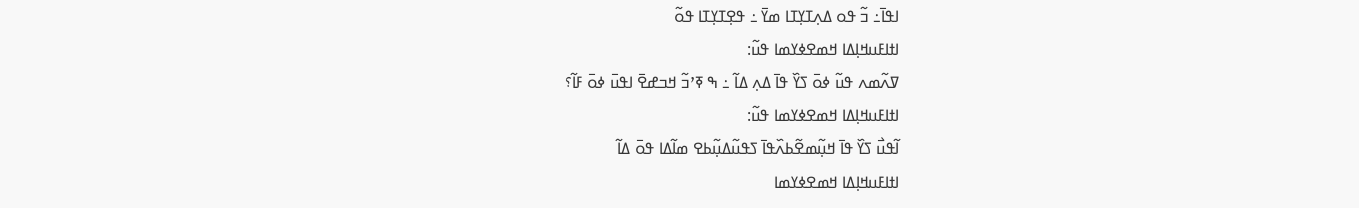ߊߟߊ߫߸ ߏ߬ ߟߋ ߡߍ߲ߠߌ߲ߠߊ ߘߌ߫ ߸ ߟߐ߲ߠߌ߲ߠߊ ߟߋ߬
ߊߙߊߓߎߞߊ߲ߡߊ ߞߘߐߦߌߘߊ ߟߎ߬:
ߜߍ߬ߘߍ ߟߎ߬ ߦߋ߫ ߖߌ߰ ߟߊ߫ ߡߍ߲ ߡߊ߬ ߸ ߒ ߧߴߏ߬ ߞߏߝߐ߫ ߊߟߎ߫ ߦߋ߫ ߓߊ߬؟
ߊߙߊߓߎߞߊ߲ߡߊ ߞߘߐߦߌߘߊ ߟߎ߬:
ߊ߬ߟߎ߯ ߖߌ߰ ߟߊ߫ ߞߎ߲߬ߘߐ߬ߕߍ߰ߟߊ߫ ߖߟߎ߬ߡߎ߲߬ߕߐ ߘߊ߬ߡߊ ߟߋ߫ ߡߊ߬
ߊߙߊߓߎߞߊ߲ߡߊ ߞߘߐߦߌߘߊ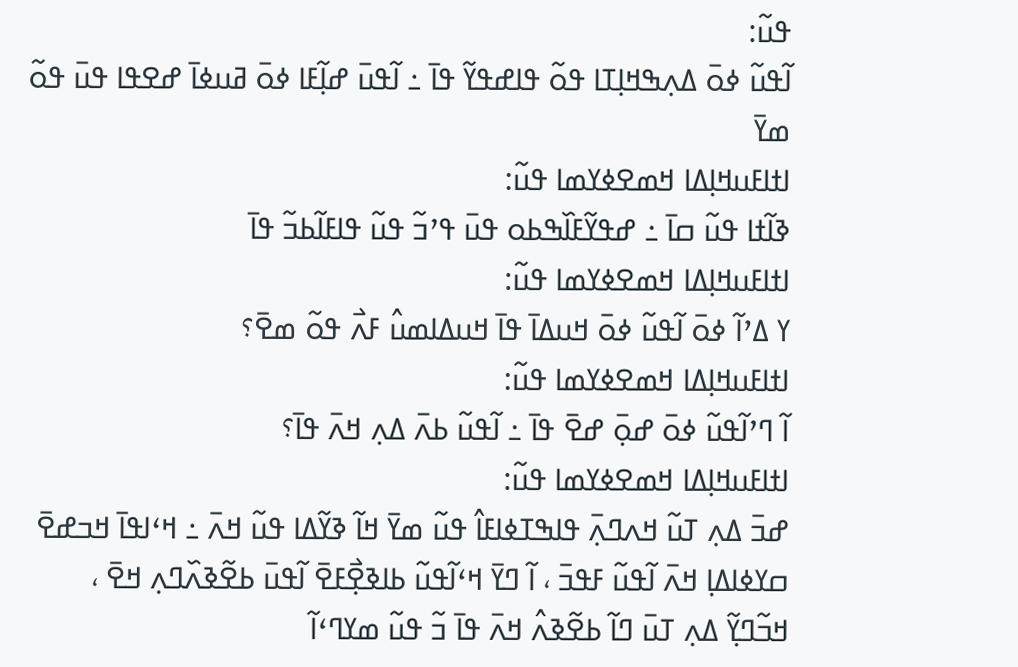ߟߎ߬:
ߊ߬ߟߎ߬ ߦߋ߫ ߡߍ߲ߒߞߊ߲ߠߊ ߟߋ߬ ߟߊߝߟߌ߬ ߟߊ߫ ߸ ߊ߬ߟߎ߫ ߝߊ߲߬ߓߊ ߦߋ߫ ߥߎߦߊ߫ ߝߐߟߊ ߟߎ߫ ߟߋ߬ ߘߌ߫
ߊߙߊߓߎߞߊ߲ߡߊ ߞߘߐߦߌߘߊ ߟߎ߬:
ߢߊ߬ߙߊ ߟߎ߬ ߛߊ߫ ߸ ߝߟߌ߬ߓߊ߰ߒߕߋ ߟߎ߫ ߟߴߏ߬ ߟߎ߬ ߟߊߓߊ߬ߕߏ߬ ߟߊ߫
ߊߙߊߓߎߞߊ߲ߡߊ ߞߘߐߦߌߘߊ ߟߎ߬:
ߌ ߡߴߊ߬ ߦߋ߫ ߊ߬ߟߎ߬ ߦߋ߫ ߞߎߡߊ߫ ߟߊ߫ ߞߎߡߊߘߎ߮ ߓߍ߯ ߟߋ߬ ߘߐ߫؟
ߊߙߊߓߎߞߊ߲ߡߊ ߞߘߐߦߌߘߊ ߟߎ߬:
ߊ߬ ߣߴߊ߬ߟߎ߬ ߦߋ߫ ߝߋ߲߫ ߝߐ߫ ߟߊ߫ ߸ ߊ߬ߟߎ߬ ߕߍ߫ ߡߍ߲ ߞߍ߫ ߟߊ߫؟
ߊߙߊߓߎߞߊ߲ߡߊ ߞߘߐߦߌߘߊ ߟߎ߬:
ߝߏ߫ ߡߍ߲ ߠߎ߬ ߞߍߣߍ߲߫ ߟߊߒߠߦߊߓߊ߮ ߟߎ߬ ߘߌ߫ ߞߊ߬ ߢߌ߬ߡߊ ߟߎ߬ ߞߍ߫ ߸ ߞߵߊߟߊ߫ ߞߏߝߐ߫ ߛߌߦߊߡߊ߲ ߞߍ߫ ߊ߬ߟߎ߬ ߓߟߏ߫ ، ߊ߬ ߣߌ߫ ߞߵߊ߬ߟߎ߬ ߕߊߢߐ߲߯ߓߐ߫ ߊ߬ߟߎ߫ ߕߐ߬ߢߍ߰ߣߍ߲ ߞߐ߫ ، ߞߏ߬ߣߌ߲߬ ߡߍ߲ ߠߎ߫ ߣߊ߬ ߕߐ߬ߢߍ߮ ߞߍ߫ ߟߊ߫ ߏ߬ ߟߎ߬ ߘߌߣߵߊ߬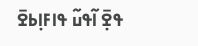ߟߐ߲߫ ߊ߬ߟߎ߬ ߟߊߓߊ߲ߕߐ߫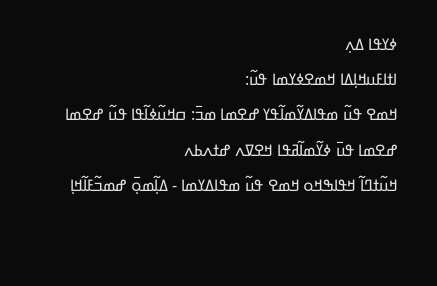ߦߌߟߊ ߡߍ߲
ߊߙߊߓߎߞߊ߲ߡߊ ߞߘߐߦߌߘߊ ߟߎ߬:
ߞߘߐ ߟߎ߬ ߘߟߊߡߌ߬ߘߊ߬ߟߌ ߝߐߘߊ ߘߏ߫: ߛߞߎ߬ߦߊ߬ߟߊ ߟߎ߬ ߝߐߘߊ
ߝߐߘߊ ߟߎ߫ ߦߌ߬ߘߊ߬ߥߟߊ ߞߐߜߍ ߝߙߍߕߍ
ߞߎ߬ߙߣߊ߬ ߞߟߊߒߞߋ ߞߘߐ ߟߎ߬ ߘߟߊߡߌߘߊ - ߡߊ߲߬ߘߋ߲߫ ߝߘߏ߬ߓߊ߬ߞߊ߲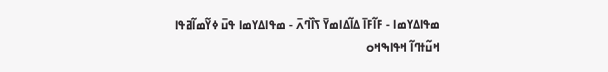ߘߟߊߡߌߘߊ - ߓߊ߬ߓߊ߫ ߡߊ߬ߡߊߘߌ߫ ߖߊ߰ߣߍ߫ - ߘߟߊߡߌߘߊ ߟߎ߫ ߦߌ߬ߘߊ߬ߥߟߊ
ߞߎ߬ߙߣߊ߬ ߞߟߊߒߞߋ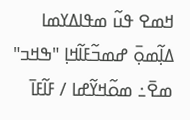ߞߘߐ ߟߎ߬ ߘߟߊߡߌߘߊ ߡߊ߲߬ߘߋ߲߫ ߝߘߏ߬ߓߊ߬ߞߊ߲ "ߒߞߏ" ߘߐ߫߸ ߘߋ߬ߞߌ߬ߝߊ / ߓߊ߬ߓߊ߫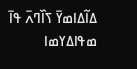ߡߊ߬ߡߊߘߌ߫ ߖߊ߰ߣߍ߫ ߟߊ߫ ߘߟߊߡߌߘߊ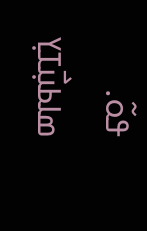ߟߋ߬.
ߘߊߕߎ߲߯ߠߌ߲